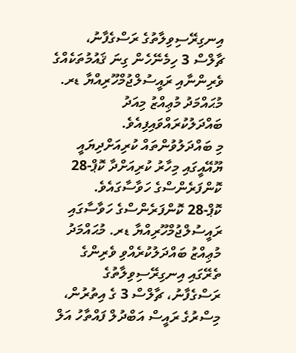އިނގިރޭސިވިލާތުގެ ރަސްގެފާނު، ޗާލްސް 3 ހިމެނޭހެން ގިނަ ޤައުމުތަކެއްގެ ވެރިންނާއި ރައީސުލްޖުމްހޫރިއްޔާ ޑރ. މުޙައްމަދު މުޢިއްޒު މިއަދު ބައްދަލުކުރައްވައިފިއެވެ.
މި ބައްދަލުވުންތައް ކުރިއަށްދިޔައީ ޔޫއޭއީގައި މިހާރު ކުރިއަށްދާ ކޮޕް-28 ކޮންފަރެންސްގެ ހަވާސާގައެވެ.
ކޮޕް-28 ކޮންފަރެންސްގެ ހަވާސާގައި ރައީސުލްޖުމްހޫރިއްޔާ ޑރ. މުޙައްމަދު މުޢިއްޒު ބައްދަލުކުރެއްވި ވެރިންގެ ތެރޭގައި އިނގިރޭސިވިލާތުގެ ރަސްގެފާނު، ޗާލްސް 3 ގެ އިތުރުން، މިސްރުގެ ރައީސް އަބްދުލް ފައްތާހު އަލް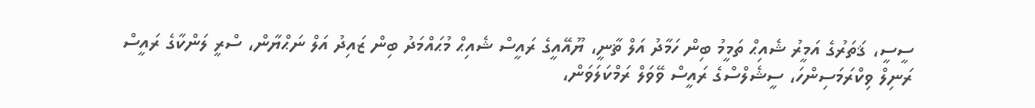ސީސީ، ޤަތަރުގެ އަމީރު ޝެއިޙް ތަމީމު ބިން ހަމާދު އަލް ޡާނީ، ޔޫއޭއީގެ ރައީސް ޝެއިޙް މުޙައްމަދު ބިން ޒައިދު އަލް ނަޙްޔާން، ސްރީ ލަންކާގެ ރައީސް ރަނިލް ވިކްރަމަސިންހަ، ސީޝެލްސްގެ ރައީސް ވޭވަލް ރަމްކަލަވަން،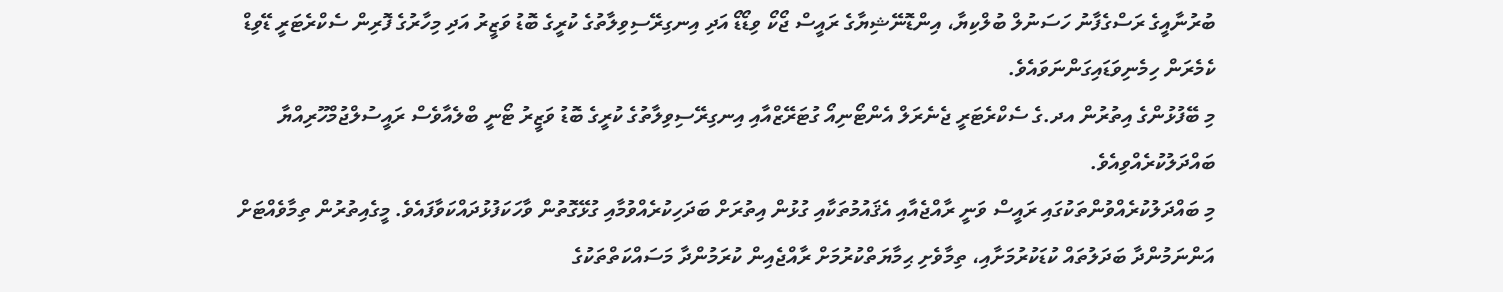ބުރުނާއީގެ ރަސްގެފާނު ހަސަނުލް ބުލްކިޔާ، އިންޑޮނޭޝިޔާގެ ރައީސް ޖޯކޯ ވިޑޯޑޯ އަދި އިނގިރޭސިވިލާތުގެ ކުރީގެ ބޮޑު ވަޒީރު އަދި މިހާރުގެ ފޮރިން ސެކްރެޓަރީ ޑޭވިޑް ކެމެރަން ހިމެނިވަޑައިގަންނަވައެވެ.
މި ބޭފުޅުންގެ އިތުރުން އދ.ގެ ސެކްރެޓަރީ ޖެނެރަލް އެންޓޯނިއޯ ގުޓަރޭޒްއާއި އިނގިރޭސިވިލާތުގެ ކުރީގެ ބޮޑު ވަޒީރު ޓޯނީ ބްލެއާވެސް ރައީސުލްޖުމްހޫރިއްޔާ ބައްދަލުކުރެއްވިއެވެ.
މި ބައްދަލުކުރެއްވުންތަކުގައި ރައީސް ވަނީ ރާއްޖެއާއި އެޤައުމުތަކާއި ގުޅުން އިތުރަށް ބަދަހިކުރެއްވުމާއި ގުޅޭގޮތުން ވާހަކަފުޅުދައްކަވާފައެވެ. މީގެއިތުރުން ތިމާވެއްޓަށް އަންނަމުންދާ ބަދަލުތައް ކުޑަކުރުމަށާއި، ތިމާވެށި ޙިމާޔަތްކުރުމަށް ރާއްޖެއިން ކުރަމުންދާ މަސައްކަތްތަކުގެ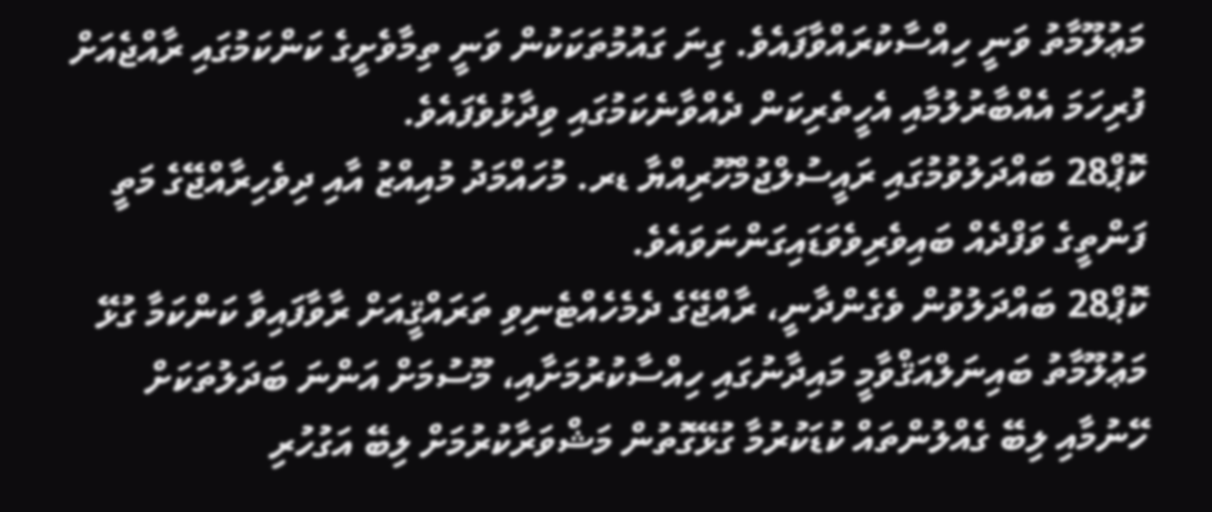މަޢުލޫމާތު ވަނީ ހިއްސާކުރައްވާފައެވެ. ގިނަ ގައުމުތަކަކުން ވަނީ ތިމާވެށީގެ ކަންކަމުގައި ރާއްޖެއަށް ފުރިހަމަ އެއްބާރުލުމާއި އެހީތެރިކަން ދެއްވާނެކަމުގައި ވިދާޅުވެފައެވެ.
ކޮޕް28 ބައްދަލުވުމުގައި ރައީސުލްޖުމްހޫރިއްޔާ ޑރ. މުހައްމަދު މުއިއްޒު އާއި ދިވެހިރާއްޖޭގެ މަތީ ފަންތީގެ ވަފްދެއް ބައިވެރިވެވަޑައިގަންނަވައެވެ.
ކޮޕް28 ބައްދަލުވުން ވެގެންދާނީ، ރާއްޖޭގެ ދެމެހެއްޓެނިވި ތަރައްޤީއަށް ރާވާފައިވާ ކަންކަމާ ގުޅޭ މަޢުލޫމާތު ބައިނަލްއަޤްވާމީ މައިދާނުގައި ހިއްސާކުރުމަށާއި، މޫސުމަށް އަންނަ ބަދަލުތަކަށް ހޭނުމާއި ލިބޭ ގެއްލުންތައް ކުޑަކުރުމާ ގުޅޭގޮތުން މަޝްވަރާކުރުމަށް ލިބޭ އަގުހުރި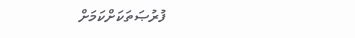ފުރުޞަތަކަށްކަމަށް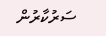ސަރުކާރުން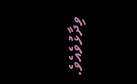ވިދާޅުވެއެވެ.